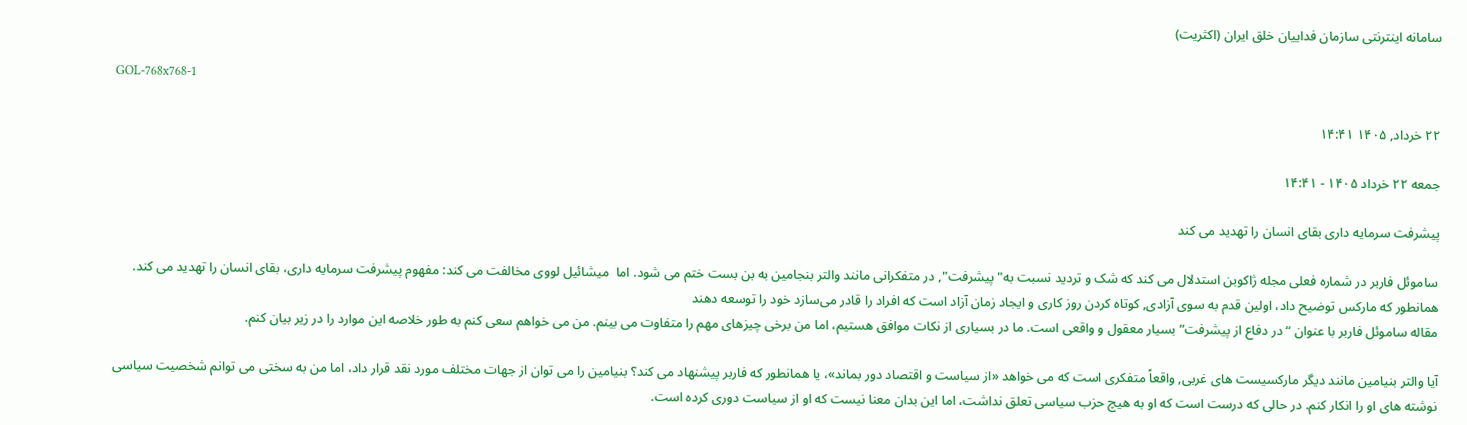سامانه اینترنتی سازمان فداییان خلق ایران (اکثریت)

GOL-768x768-1

۲۲ خرداد, ۱۴۰۵ ۱۴:۴۱

جمعه ۲۲ خرداد ۱۴۰۵ - ۱۴:۴۱

پیشرفت سرمایه داری بقای انسان را تهدید می کند

ساموئل فاربر در شماره فعلی مجله ژاکوبن استدلال می کند که شک و تردید نسبت به" پیشرفت", در متفکرانی مانند والتر بنجامین به بن بست ختم می شود. اما  میشائیل لووی مخالفت می کند: مفهوم پیشرفت سرمایه داری، بقای انسان را تهدید می کند. همانطور که مارکس توضیح داد، اولین قدم به سوی آزادی, کوتاه کردن روز کاری و ایجاد زمان آزاد است که افراد را قادر می‌سازد خود را توسعه دهند
مقاله ساموئل فاربر با عنوان “در دفاع از پیشرفت” بسیار معقول و واقعی است. ما در بسیاری از نکات موافق هستیم، اما من برخی چیزهای مهم را متفاوت می بینم. من می خواهم سعی کنم به طور خلاصه این موارد را در زیر بیان کنم.

آیا والتر بنیامین مانند دیگر مارکسیست های غربی, واقعاً متفکری است که می خواهد «از سیاست و اقتصاد دور بماند»، یا همانطور که فاربر پیشنهاد می کند؟ بنیامین را می توان از جهات مختلف مورد نقد قرار داد، اما من به سختی می توانم شخصیت سیاسی نوشته های او را انکار کنم. در حالی که درست است که او به هیچ حزب سیاسی تعلق نداشت، اما این بدان معنا نیست که او از سیاست دوری کرده است.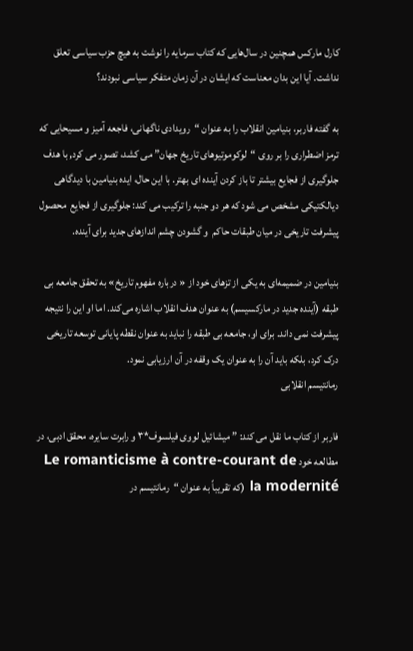کارل مارکس همچنین در سال‌هایی که کتاب سرمایه را نوشت به هیچ حزب سیاسی تعلق نداشت. آیا این بدان معناست که ایشان در آن زمان متفکر سیاسی نبودند؟

به گفته فاربر، بنیامین انقلاب را به عنوان “رویدادی ناگهانی، فاجعه آمیز و مسیحایی که ترمز اضطراری را بر روی “لوکوموتیوهای تاریخ جهان” می کشد، تصور می کرد, با هدف جلوگیری از فجایع بیشتر تا باز کردن آینده ای بهتر. با این حال، ایده بنیامین با دیدگاهی دیالکتیکی مشخص می شود که هر دو جنبه را ترکیب می کند: جلوگیری از فجایع  محصول پیشرفت تاریخی در میان طبقات حاکم  و گشودن چشم اندازهای جدید برای آینده.

بنیامین در ضمیمه‌ای به یکی از تزهای خود از « درباره مفهوم تاریخ» به تحقق جامعه بی طبقه (آینده جدید در مارکسیسم) به عنوان هدف انقلاب اشاره می‌کند. اما او این را نتیجه پیشرفت نمی داند. برای او، جامعه بی طبقه را نباید به عنوان نقطه پایانی توسعه تاریخی درک کرد، بلکه باید آن را به عنوان یک وقفه در آن ارزیابی نمود.
رمانتیسم انقلابی

فاربر از کتاب ما نقل می کند: ” میشائیل لووی فیلسوف*۳ و رابرت سایره، محقق ادبی، در مطالعه خود Le romanticisme à contre-courant de la modernité (که تقریباً به عنوان “رمانتیسم در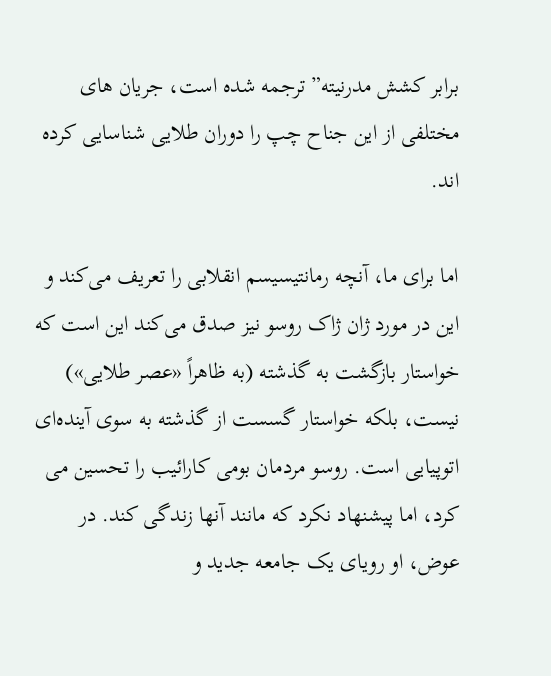برابر کشش مدرنیته” ترجمه شده است، جریان های مختلفی از این جناح چپ را دوران طلایی شناسایی کرده اند.

اما برای ما، آنچه رمانتیسیسم انقلابی را تعریف می‌کند و این در مورد ژان ژاک روسو نیز صدق می‌کند این است که خواستار بازگشت به گذشته (به ظاهراً «عصر طلایی») نیست، بلکه خواستار گسست از گذشته به سوی آینده‌ای اتوپیایی است. روسو مردمان بومی کارائیب را تحسین می کرد، اما پیشنهاد نکرد که مانند آنها زندگی کند. در عوض، او رویای یک جامعه جدید و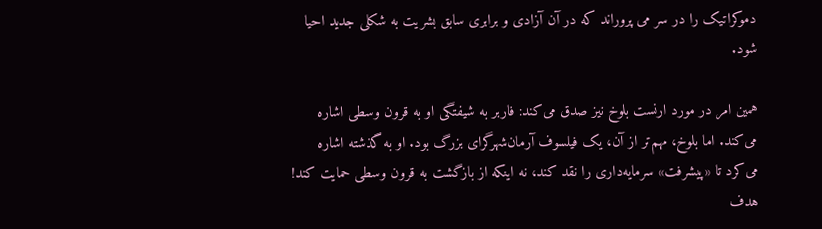دموکراتیک را در سر می پروراند که در آن آزادی و برابری سابق بشریت به شکلی جدید احیا شود.

همین امر در مورد ارنست بلوخ نیز صدق می‌کند: فاربر به شیفتگی او به قرون وسطی اشاره می‌کند. اما بلوخ، مهم‌تر از آن، یک فیلسوف آرمان‌شهرگرای بزرگ بود. او به گذشته اشاره می‌کرد تا «پیشرفت» سرمایه‌داری را نقد کند، نه اینکه از بازگشت به قرون وسطی حمایت کند! هدف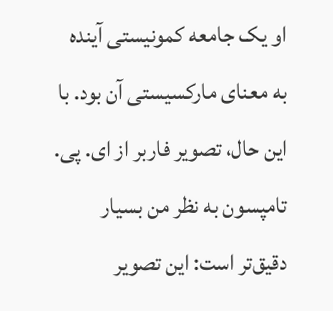او یک جامعه کمونیستی آینده به معنای مارکسیستی آن بود. با این حال، تصویر فاربر از ای. پی. تامپسون به نظر من بسیار دقیق‌تر است: این تصویر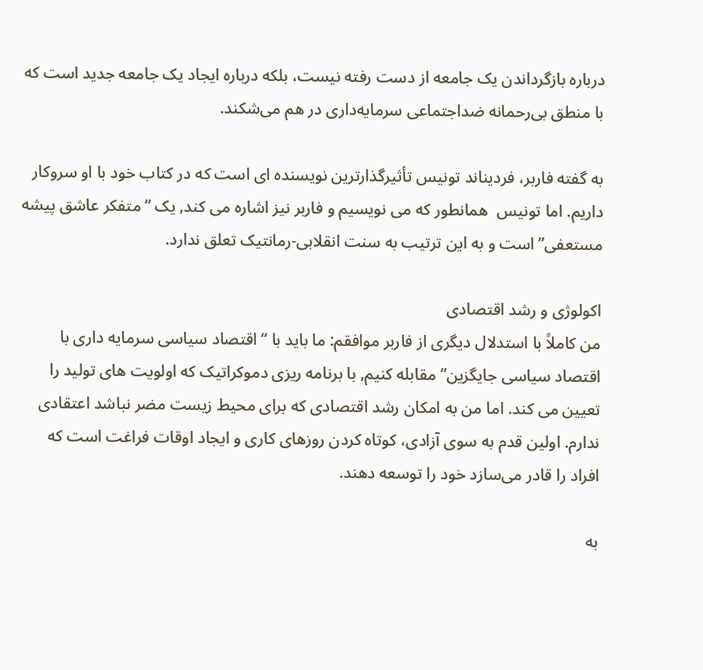درباره بازگرداندن یک جامعه از دست رفته نیست، بلکه درباره ایجاد یک جامعه جدید است که با منطق بی‌رحمانه ضداجتماعی سرمایه‌داری در هم می‌شکند.

به گفته فاربر، فردیناند تونیس تأثیرگذارترین نویسنده ای است که در کتاب خود با او سروکار داریم. اما تونیس  همانطور که می نویسیم و فاربر نیز اشاره می کند, یک “متفکر عاشق پیشه مستعفی” است و به این ترتیب به سنت انقلابی-رمانتیک تعلق ندارد.

اکولوژی و رشد اقتصادی
من کاملاً با استدلال دیگری از فاربر موافقم: ما باید با “اقتصاد سیاسی سرمایه داری با اقتصاد سیاسی جایگزین” مقابله کنیم, با برنامه ریزی دموکراتیک که اولویت های تولید را تعیین می کند. اما من به امکان رشد اقتصادی که برای محیط زیست مضر نباشد اعتقادی ندارم. اولین قدم به سوی آزادی، کوتاه کردن روزهای کاری و ایجاد اوقات فراغت است که افراد را قادر می‌سازد خود را توسعه دهند.

به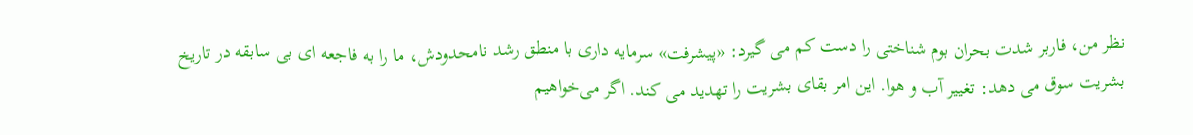نظر من، فاربر شدت بحران بوم شناختی را دست کم می گیرد: «پیشرفت» سرمایه داری با منطق رشد نامحدودش، ما را به فاجعه ای بی سابقه در تاریخ بشریت سوق می دهد: تغییر آب و هوا. این امر بقای بشریت را تهدید می کند. اگر می‌خواهیم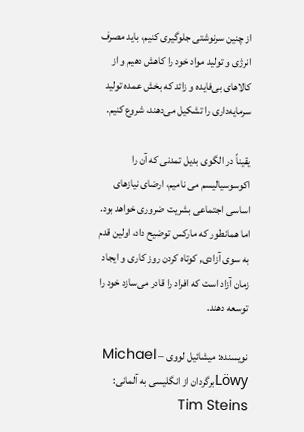از چنین سرنوشتی جلوگیری کنیم، باید مصرف انرژی و تولید مواد خود را کاهش دهیم و از کالاهای بی‌فایده و زائد که بخش عمده تولید سرمایه‌داری را تشکیل می‌دهند، شروع کنیم.

یقیناً در الگوی بدیل تمدنی که آن را اکوسوسیالیسم می نامیم، ارضای نیازهای اساسی اجتماعی بشریت ضروری خواهد بود. اما همانطور که مارکس توضیح داد، اولین قدم به سوی آزادی, کوتاه کردن روز کاری و ایجاد زمان آزاد است که افراد را قادر می‌سازد خود را توسعه دهند.

نویسنده: میشائیل لووی – Michael Löwyبرگردان از انگلیسی به آلمانی: Tim Steins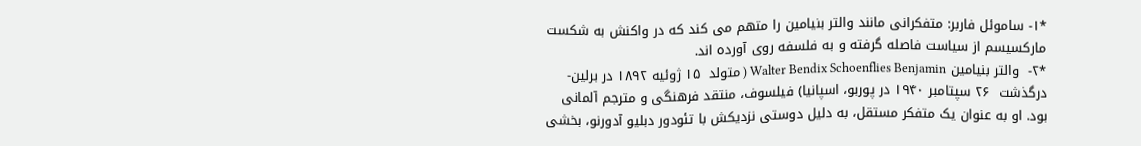*۱- ساموئل فاربر: متفکرانی مانند والتر بنیامین را متهم می کند که در واکنش به شکست مارکسیسم از سیاست فاصله گرفته و به فلسفه روی آورده اند.
*۲-  والتر بنیامین Walter Bendix Schoenflies Benjamin ( متولد  ۱۵ ژوئیه ۱۸۹۲ در برلین- درگذشت  ۲۶ سپتامبر ۱۹۴۰ در پوربو، اسپانیا) فیلسوف، منتقد فرهنگی و مترجم آلمانی بود. او به عنوان یک متفکر مستقل، به دلیل دوستی نزدیکش با تئودور دبلیو آدورنو، بخشی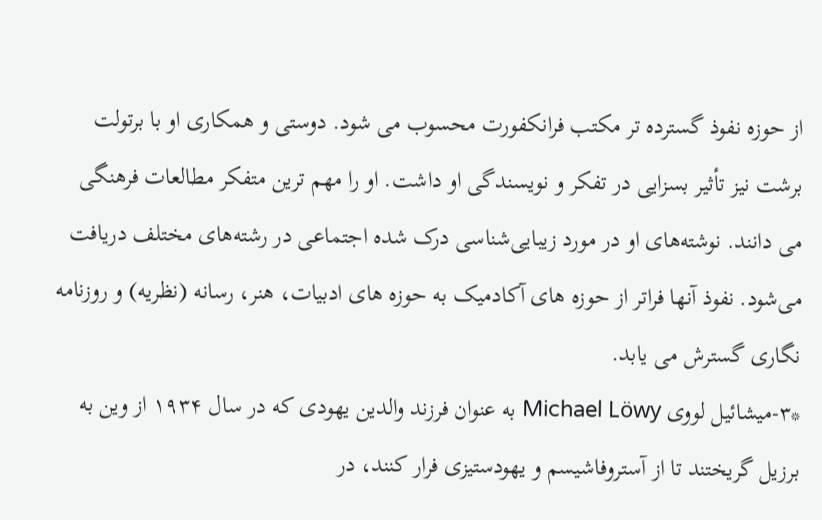از حوزه نفوذ گسترده تر مکتب فرانکفورت محسوب می شود. دوستی و همکاری او با برتولت برشت نیز تأثیر بسزایی در تفکر و نویسندگی او داشت. او را مهم ترین متفکر مطالعات فرهنگی می دانند. نوشته‌های او در مورد زیبایی‌شناسی درک شده اجتماعی در رشته‌های مختلف دریافت می‌شود. نفوذ آنها فراتر از حوزه های آکادمیک به حوزه های ادبیات، هنر، رسانه (نظریه) و روزنامه نگاری گسترش می یابد.
*۳-میشائیل لووی Michael Löwy به عنوان فرزند والدین یهودی که در سال ۱۹۳۴ از وین به برزیل گریختند تا از آستروفاشیسم و یهودستیزی فرار کنند، در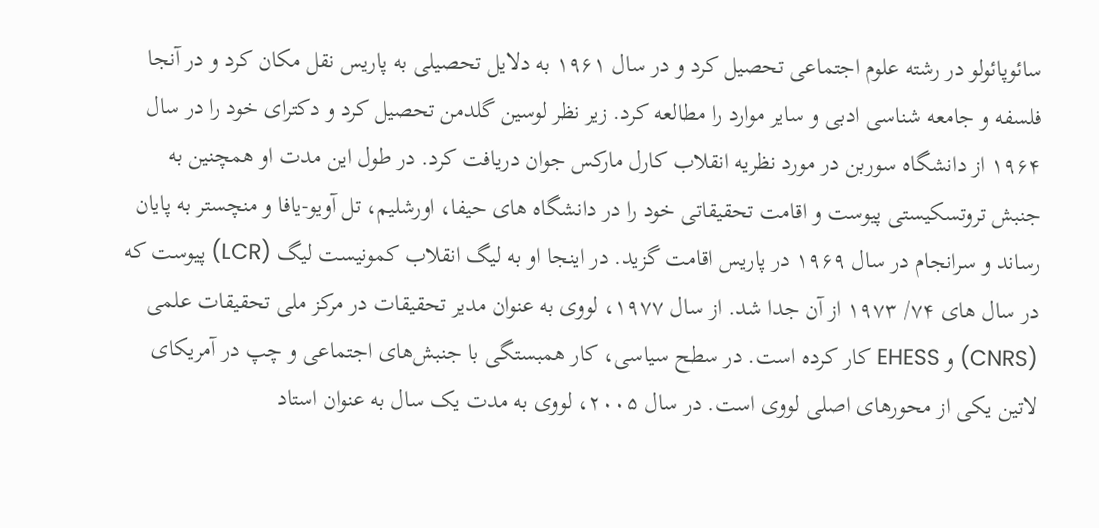سائوپائولو در رشته علوم اجتماعی تحصیل کرد و در سال ۱۹۶۱ به دلایل تحصیلی به پاریس نقل مکان کرد و در آنجا فلسفه و جامعه شناسی ادبی و سایر موارد را مطالعه کرد. زیر نظر لوسین گلدمن تحصیل کرد و دکترای خود را در سال ۱۹۶۴ از دانشگاه سوربن در مورد نظریه انقلاب کارل مارکس جوان دریافت کرد. در طول این مدت او همچنین به جنبش تروتسکیستی پیوست و اقامت تحقیقاتی خود را در دانشگاه های حیفا، اورشلیم، تل آویو-یافا و منچستر به پایان رساند و سرانجام در سال ۱۹۶۹ در پاریس اقامت گزید. در اینجا او به لیگ انقلاب کمونیست لیگ (LCR) پیوست که  در سال های ۷۴/ ۱۹۷۳ از آن جدا شد. از سال ۱۹۷۷، لووی به عنوان مدیر تحقیقات در مرکز ملی تحقیقات علمی (CNRS) و EHESS کار کرده است. در سطح سیاسی، کار همبستگی با جنبش‌های اجتماعی و چپ در آمریکای لاتین یکی از محورهای اصلی لووی است. در سال ۲۰۰۵، لووی به مدت یک سال به عنوان استاد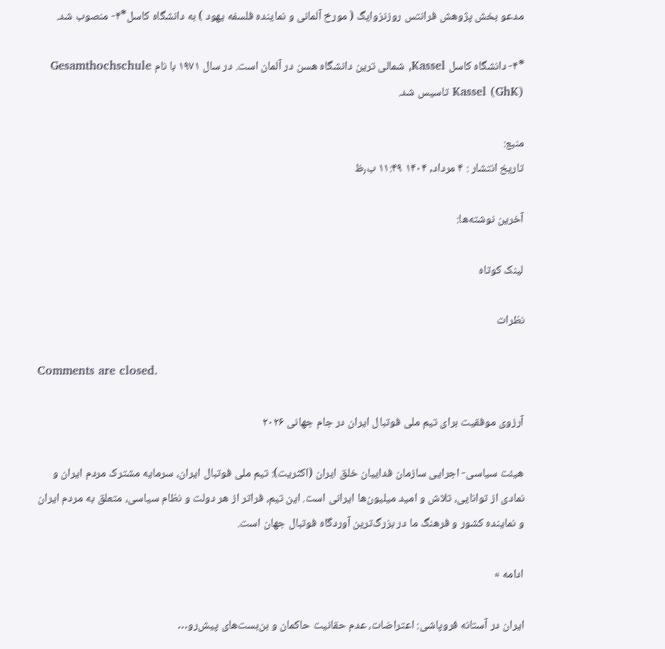مدعو بخش پژوهش فرانتس روزنزوایگ ( مورخ آلمانی و نماینده فلسفه یهود ) به دانشگاه کاسل*۴- منصوب شد.

*۴- دانشگاه کاسل Kassel, شمالی ترین دانشگاه هسن در آلمان است. در سال ۱۹۷۱ با نام Gesamthochschule Kassel (GhK) تاسیس شد.

منبع:
تاریخ انتشار : ۴ مرداد, ۱۴۰۴ ۱۱:۴۹ ب٫ظ

آخرین نوشته‌ها:

لینک کوتاه

نظرات

Comments are closed.

آرزوی موفقیت برای تیم ملی فوتبال ایران در جام جهانی ۲۰۲۶

هیئت سیاسی- اجرایی سازمان فداییان خلق ایران (اکثریت): تیم ملی فوتبال ایران، سرمایه مشترک مردم ایران و نمادی از توانایی، تلاش و امید میلیون‌ها ایرانی است. این تیم، فراتر از هر دولت و نظام سیاسی، متعلق به مردم ایران و نماینده کشور و فرهنگ ما در بزرگ‌ترین آوردگاه فوتبال جهان است.

ادامه »

ایران در آستانه فروپاشی: اعتراضات، عدم حقانیت حاکمان و بن‌بست‌های پیش‌رو…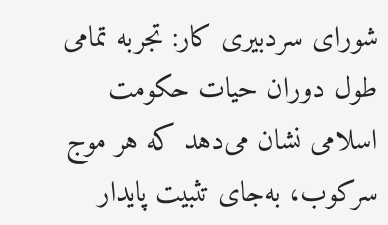شورای سردبیری کار: تجربه تمامی طول دوران حیات حکومت اسلامی نشان می‌دهد که هر موج سرکوب، به‌جای تثبیت پایدار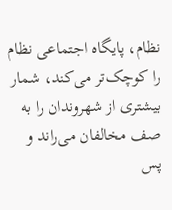نظام، پایگاه اجتماعی نظام را کوچک‌تر می‌کند، شمار بیشتری از شهروندان را به صف مخالفان می‌راند و پس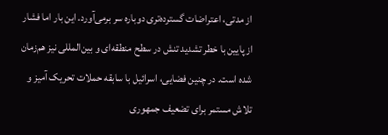از مدتی، اعتراضات گسترده‌تری دوباره سر برمی‌آورد. این بار اما فشار از پایین با خطر تشدید تنش در سطح منطقه‌ای و بین‌المللی نیز هم‌زمان شده است. در چنین فضایی، اسرائیل با سابقه حملات تحریک آمیز و تلاش مستمر برای تضعیف جمهوری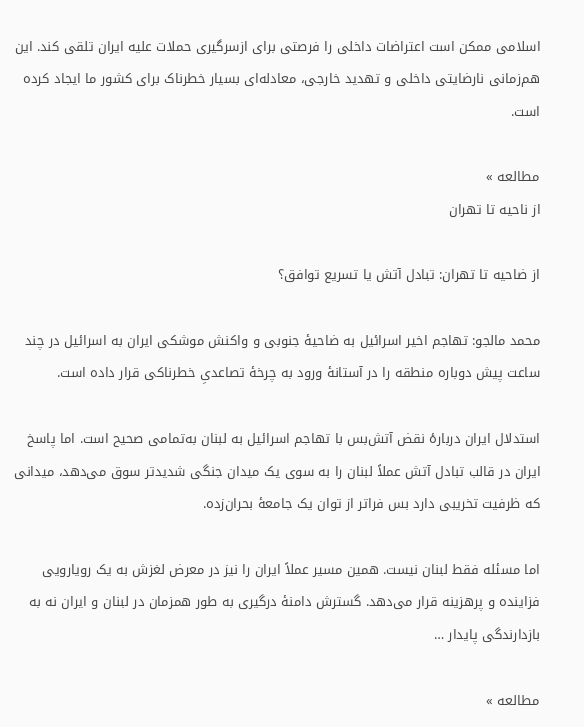اسلامی ممکن است اعتراضات داخلی را فرصتی برای ازسرگیری حملات علیه ایران تلقی کند. این هم‌زمانی نارضایتی داخلی و تهدید خارجی، معادله‌ای بسیار خطرناک برای کشور ما ایجاد کرده است.

مطالعه »
از ناحیه تا تهران

از ضاحیه تا تهران: تبادل آتش یا تسریع توافق؟

محمد مالجو: تهاجم اخیر اسرائیل به ضاحیۀ جنوبی و واکنش موشکی ایران به اسرائیل در چند ساعت پیش دوباره منطقه را در آستانۀ ورود به چرخۀ تصاعدیِ خطرناکی قرار داده است.

استدلال ایران دربارۀ نقض آتش‌بس با تهاجم اسرائیل به لبنان به‌تمامی صحیح است. اما پاسخ ایران در قالب تبادل آتش عملاً لبنان را به سوی یک میدان جنگی شدیدتر سوق می‌دهد، میدانی که ظرفیت تخریبی دارد بس فراتر از توان یک جامعۀ بحران‌زده.

اما مسئله فقط لبنان نیست. همین مسیر عملاً ایران را نیز در معرض لغزش به یک رویارویی فزاینده و پرهزینه قرار می‌دهد. گسترش دامنۀ درگیری به‌ طور همزمان در لبنان و ایران نه به بازدارندگی پایدار …

مطالعه »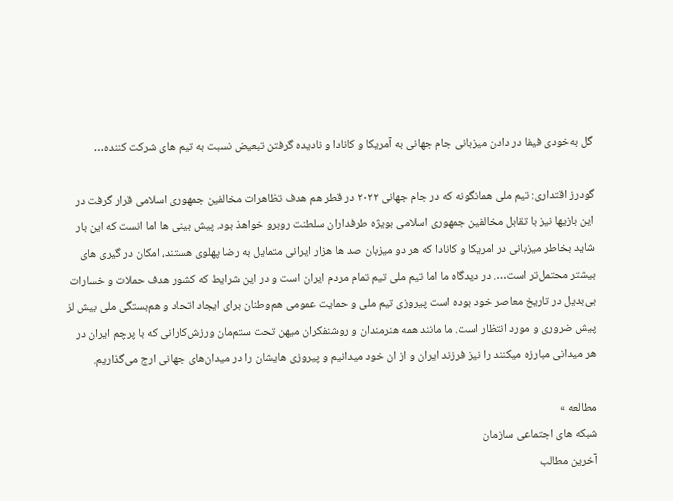گل به‌خودی فیفا در دادن میزبانی جام جهانی به آمریکا و کانادا و نادیده گرفتن تبعیض نسبت به تیم های شرکت کننده…

گودرز اقتداری: تیم ملی همانگونه که در جام جهانی ۲۰۲۲ در قطر هم هدف تظاهرات مخالفین جمهوری اسلامی قرار گرفت در این بازیها نیز با تقابل مخالفین جمهوری اسلامی بویژه طرفداران سلطنت روبرو خواهذ بود. پیش بینی ها اما انست که این بار شاید بخاطر میزبانی در امریکا و کانادا که هر دو میزبان صد ها هزار ایرانی متمایل به رضا پهلوی هستند، امکان در گیری های بیشتر محتمل‌تر است…. در دیدگاه ما اما تیم ملی تیم تمام مردم ایران است و در این شرایط که کشور هدف حملات و خسارات بی‌بدیل در تاریخ معاصر خود بوده است پیروزی تیم ملی و حمایت عمومی هم‌وطنان برای ایجاد اتحاد و هم‌بستگی ملی بیش لز پیش ضروری و مورد انتظار است. ما مانند همه هنرمندان و روشنفکران میهن تحت ستم‌مان ورزش‌کارانی که با پرچم ایران در هر میدانی مبارزه میکنند را نیز فرزند ایران و از ان خود میدانیم و پیروزی هایشان را در میدان‌های جهانی ارج می‌گذاریم.

مطالعه »
شبکه های اجتماعی سازمان
آخرین مطالب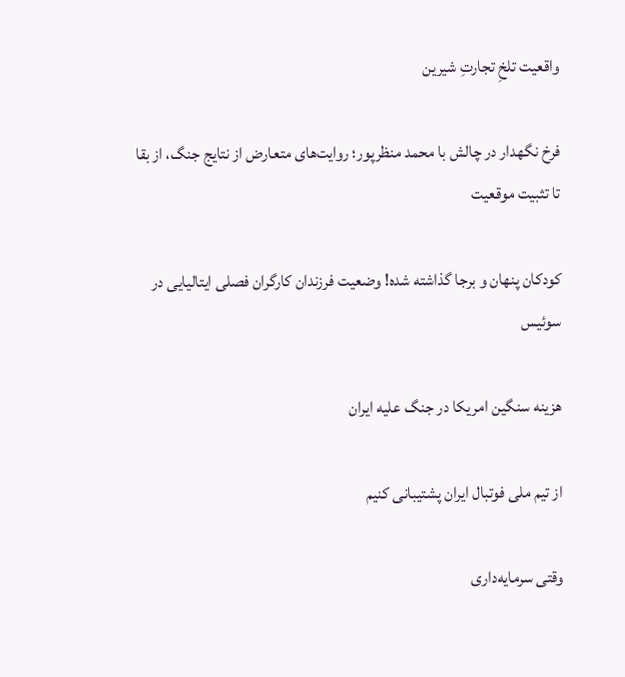واقعیت تلخِ تجارتِ شیرین

فرخ نگهدار در چالش با محمد منظرپور؛ روایت‌های متعارض از نتایج جنگ، از بقا تا تثبیت موقعیت

کودکان پنهان و برجا گذاشته شده! وضعیت فرزندان کارگران فصلی ایتالیایی در سوئیس

هزینه سنگین امریکا در جنگ علیه ایران

از تیم ملی فوتبال ایران پشتیبانی کنیم

وقتی سرمایه‌داری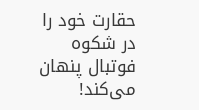حقارت خود را در شکوه فوتبال پنهان می‌کند!